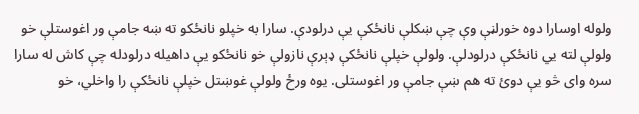ولوله اوسارا دوه خورلڼې وې چې ښکلې نانځکې يې درلودې. سارا به خپلو نانځکو ته ښه جامې ور اغوستلې خو ولولې لته يي نانځکې درلودلې. ولولې خپلې نانځکې ډېرې نازولې خو نانځکو يې داهيله درلودله چې کاش له سارا سره وای څو يې دوئ ته هم ښې جامې ور اغوستلی. يوه ورځ ولولې غوښتل خپلې نانځکې را واخلي، خو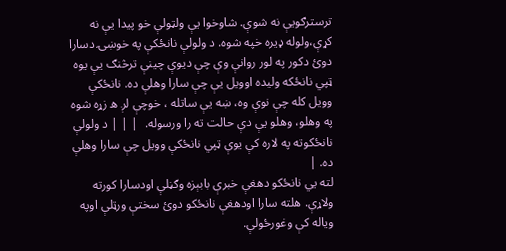ترسترګويې نه شوې. شاوخوا يې ولټولې خو پيدا يې نه کړې،ولوله ډيره خپه شوه. د ولولې نانځکې په خوښۍ دسارا دوئ دکور په لور روانې وې چې ديوې چينې ترڅنګ يې يوه ټپي نانځکه وليده اوويل يې چې سارا وهلې ده. نانځکې وويل کله چې نوې وه، ښه يې ساتله ، خوچې لږ ه زړه شوه په وهلو، وهلو يې دې حالت ته را ورسوله.  | | | د ولولې نانځکوته په لاره کې يوې ټپي نانځکې وويل چې سارا وهلې ده. |
لته يي نانځکو دهغې خبرې بابېزه وګڼلې اودسارا کورته ولاړې. هلته سارا اودهغې نانځکو دوئ سختې ورټلې اوپه وياله کې وغورځولې.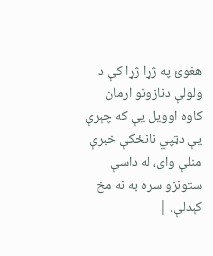هغوئ په ژړا ژړا کې د ولولې دنازونو ارمان کاوه اوويل يې که چېرې يې دټپي نانځکې خبرې منلې واى، له داسې ستونزو سره به نه مخ کېدلې. |